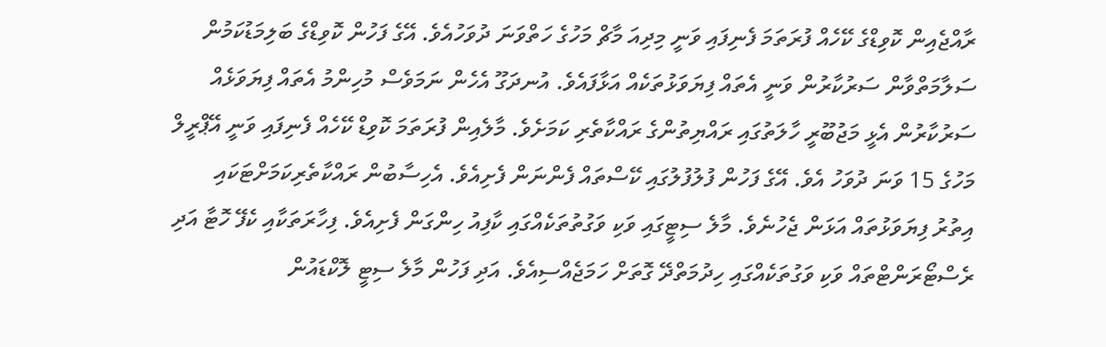ރާއްޖެއިން ކޮވިޑްގެ ކޭހެއް ފުރަތަމަ ފެނިފައި ވަނީ މިދިއަ މާޗް މަހުގެ ހަތްވަނަ ދުވަހުއެވެ. އޭގެ ފަހުން ކޮވިޑްގެ ބަލިމަޑުކަމުން ސަލާމަތްވާން ސަރުކާރުން ވަނީ އެތައް ފިޔަވަޅުތަކެއް އަޅާފައެވެ. އުނދަގޫ އެހެން ނަމަވެސް މުހިންމު އެތައް ފިޔަވަޅެއް ސަރުކާރުން އެޅީ މަޖުބޫރީ ހާލަތުގައި ރައްޔިތުންގެ ރައްކާތެރި ކަމަށެވެ. މާލެއިން ފުރަތަމަ ކޮވިޑް ކޭހެއް ފެނިފައި ވަނީ އޭޕްރީލް މަހުގެ 15 ވަނަ ދުވަހު އެވެ. އޭގެ ފަހުން ފުލުފުލުގައި ކޭސްތައް ފެންނަން ފެށިއެވެ. އެހިސާބުން ރައްކާތެރިކަމަށްޓަކައި އިތުރު ފިޔަވަޅުތައް އަޅަން ޖެހުނެވެ. މާލެ ސިޓީގައި ވަކި ވަގުތުތަކެއްގައި ކާފިއު ހިންގަން ފެށިއެވެ. ފިހާރަތަކާއި ކެފޭ ހޮޓާ އަދި ރެސްޓޯރަންޓްތައް ވަކި ވަގުތަކެއްގައި ހިދުމަތްދޭ ގޮތަށް ހަމަޖެއްސިއެވެ. އަދި ފަހުން މާލެ ސިޓީ ލޮކްޑައުން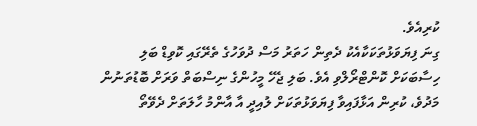ކުރިއެވެ.
ގިނަ ފިޔަވަޅުތަކަކާއެކު ދެތިން ހަތަރު މަސް ދުވަހުގެ ތެރޭގައި ކޮވިޑް ބަލި ހިސާބަކަށް ކޮންޓްރޯލްވި އެވެ. ބަލި ޖެހޭ މީހުންގެ ނިސްބަތް ވަރަށް ބޮޑުތަނުން މަދުވެ، ކުރިން އަޅާފައިވާ ފިޔަވަޅުތަކަށް ލުއިދީ އާ އާންމު ހާލަތަށް ދެވޭތޯ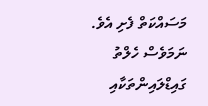މަސައްކަތް ފެށި އެވެ. ނަމަވެސް ހެލްތު ގައިޑްލައިންތަކާއި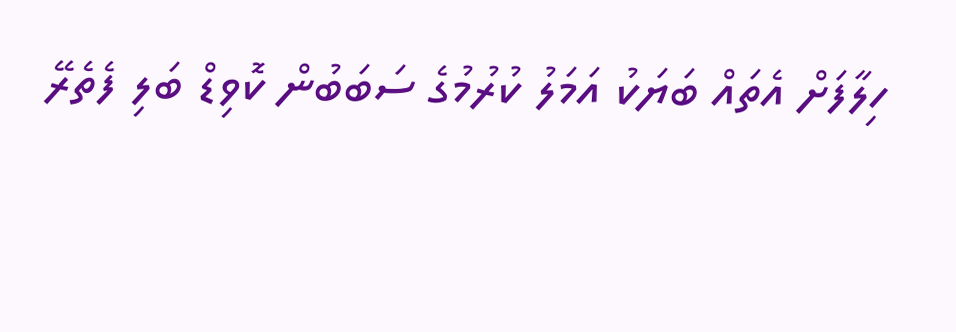ހިލާފަށް އެތައް ބަޔަކު އަމަލު ކުރުމުގެ ސަބަބުން ކޮވިޑް ބަލި ފެތެރޭ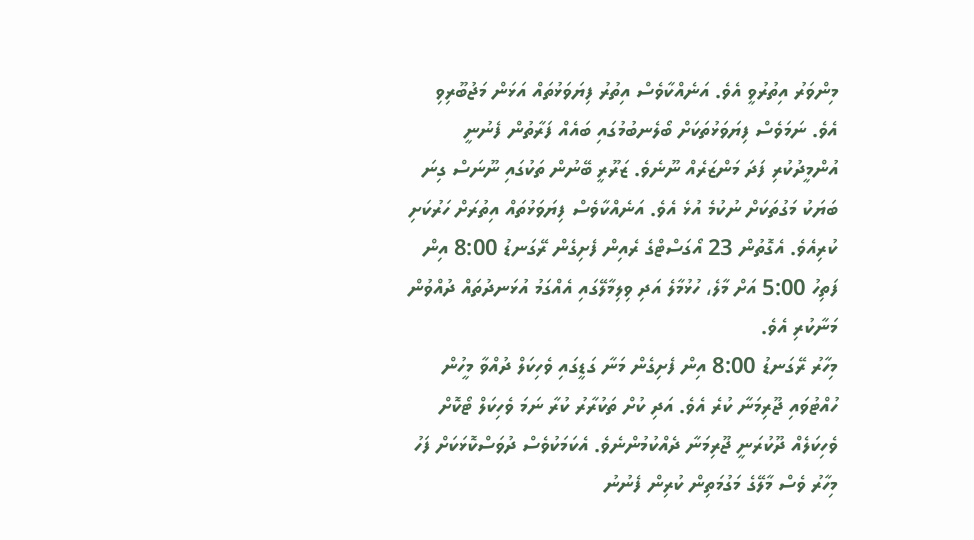މިންވަރު އިތުރުވީ އެވެ. އަނެއްކާވެސް އިތުރު ފިޔަވަޅުތައް އަޅަން މަޖުބޫރިވި އެވެ. ނަމަވެސް ފިޔަވަޅުތަކަށް ބޯލެނބުމުގައި ބައެއް ފަރާތުން ފެނުނީ އުންމީދުކުރި ފަދަ މަންޒަރެއް ނޫނެވެ. ޒަރޫރީ ބޭނުން ތަކުގައި ނޫނަސް ގިނަ ބަޔަކު މަގުތަކަށް ނުކުމެ އުޅެ އެވެ. އަނެއްކާވެސް ފިޔަވަޅުތައް އިތުރަށް ހަރުކަށި ކުރިއެވެ. އެގޮތުން 23 އޯގަސްޓްގެ ރެއިން ފެށިގެން ރޭގަނޑު 8:00 އިން ފަތިހު 5:00 އަށް މާލެ، ހުޅުމާލެ އަދި ވިލިމާލޭގައި އެއްގަމު އުޅަނދުތައް ދުއްވުން މަނާކުރި އެވެ.
މިހާރު ރޭގަނޑު 8:00 އިން ފެށިގެން މަނާ ގަޑީގައި ވެހިކަލް ދުއްވާ މީހުން ހުއްޓުވައި ޖޫރިމަނާ ކުރެ އެވެ. އަދި ކުށް ތަކުރާރު ކުރާ ނަމަ ވެހިކަލް ޓޯކޮށް ވެހިކަލެއް ދޫކުރަނީ ޖޫރިމަނާ ދެއްކުމުންނެވެ. އެކަމަކުވެސް ދުވަސްކޮޅަކަށް ފަހު މިހާރު ވެސް މާލޭގެ މަގުމަތިން ކުރިން ފެނުނު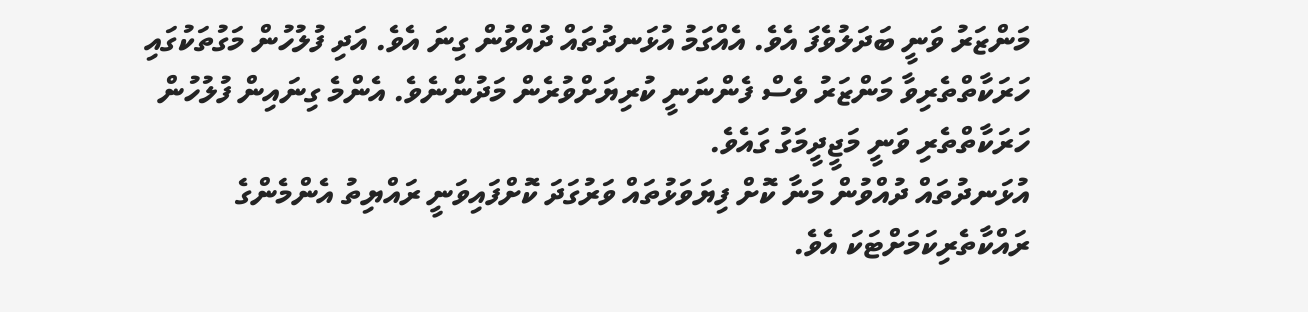މަންޒަރު ވަނީ ބަދަލުވެފަ އެވެ. އެއްގަމު އުޅަނދުތައް ދުއްވުން ގިނަ އެވެ. އަދި ފުލުހުން މަގުތަކުގައި ހަރަކާތްތެރިވާ މަންޒަރު ވެސް ފެންނަނީ ކުރިޔަށްވުރެން މަދުންނެވެ. އެންމެ ގިނައިން ފުލުހުން ހަރަކާތްތެރި ވަނީ މަޖީދީމަގު ގައެވެ.
އުޅަނދުތައް ދުއްވުން މަނާ ކޮށް ފިޔަވަޅުތައް ވަރުގަދަ ކޮށްފައިވަނީ ރައްޔިތު އެންމެންގެ ރައްކާތެރިކަމަށްޓަކަ އެވެ.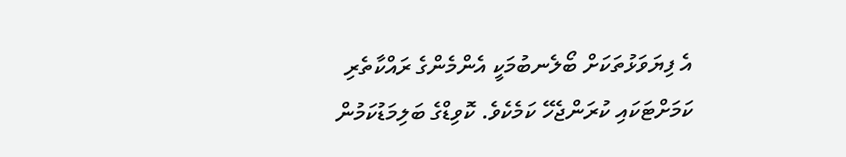އެ ފިޔަވަޅުތަކަށް ބޯލެނބުމަކީ އެންމެންގެ ރައްކާތެރި ކަމަށްޓަކައި ކުރަންޖެހޭ ކަމެކެވެ. ކޮވިޑްގެ ބަލިމަޑުކަމުން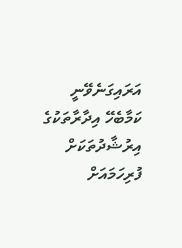އަރައިގަނެވޭނީ ކަމާބެހޭ އިދާރާތަކުގެ އިރުޝާދުތަކަށް ފުރިހަމައަށް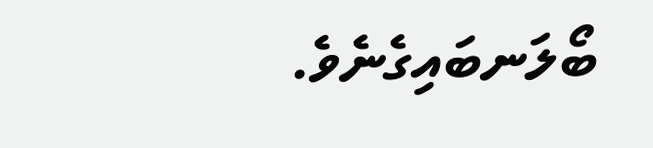ބޯލަނބައިގެނެވެ.